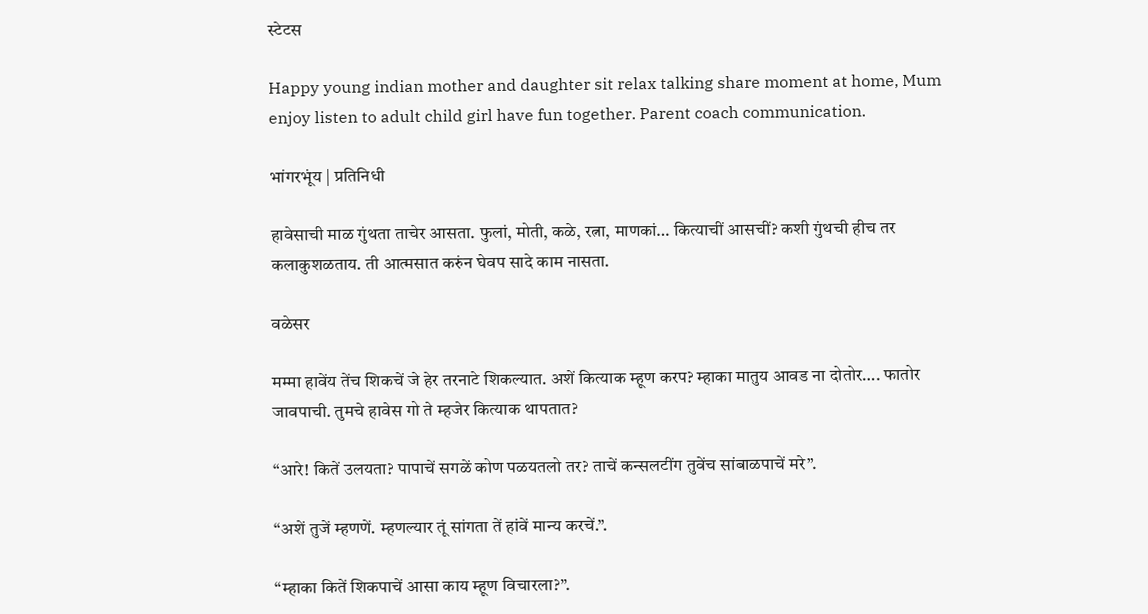स्टेटस

Happy young indian mother and daughter sit relax talking share moment at home, Mum enjoy listen to adult child girl have fun together. Parent coach communication.

भांगरभूंय | प्रतिनिधी

हावेसाची माळ गुंथता ताचेर आसता. फुलां, मोती, कळे, रत्ना, माणकां… कित्याचीं आसचीं? कशी गुंथची हीच तर कलाकुशळताय. ती आत्मसात करुंन घेवप सादे काम नासता.

वळेसर

मम्मा हावेंय तेंच शिकचें जे हेर तरनाटे शिकल्यात. अशें कित्याक म्हूण करप? म्हाका मातुय आवड ना दोतोर…. फातोर जावपाची. तुमचे हावेस गो ते म्हजेर कित्याक थापतात?

“आरे! कितें उलयता? पापाचें सगळें कोण पळयतलो तर? ताचें कन्सलटींग तुवेंच सांबाळपाचें मरे”.

“अशें तुजें म्हणणें. म्हणल्यार तूं सांगता तें हांवें मान्य करचें.”.

“म्हाका कितें शिकपाचें आसा काय म्हूण विचारला?”.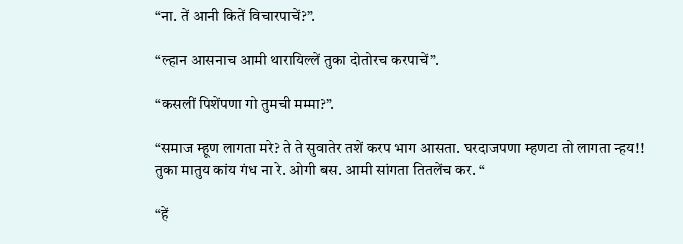“ना. तें आनी कितें विचारपाचें?”.

“ल्हान आसनाच आमी थारायिल्लें तुका दोतोरच करपाचें”.

“कसलीं पिशेंपणा गो तुमची मम्मा?”.

“समाज म्हूण लागता मरे? ते ते सुवातेर तशें करप भाग आसता. घरदाजपणा म्हणटा तो लागता न्हय!! तुका मातुय कांय गंध ना रे. ओगी बस. आमी सांगता तितलेंच कर. “

“हें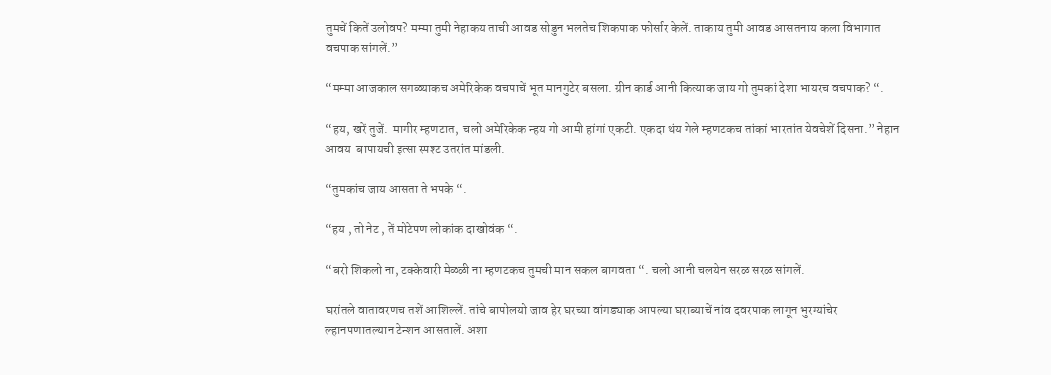तुमचें कितें उलोवप? मम्मा तुमी नेहाकय ताची आवड सोडुन भलतेच शिकपाक फोर्सार केलें. ताकाय तुमी आवड आसतनाय कला विभागात वचपाक सांगलें.”

“मम्मा आजकाल सगळ्याकच अमेरिकेक वचपाचें भूत मानगुटेर बसला. ग्रीन कार्ड आनी कित्याक जाय गो तुमकां देशा भायरच वचपाक? “.

“हय, खरें तुजें.  मागीर म्हणटात,  चलो अमेरिकेक न्हय गो आमी हांगां एकटी. एकदा थंय गेले म्हणटकच तांकां भारतांत येवचेशें दिसना.” नेहान आवय  बापायची इत्सा स्पश्ट उतरांत मांडली.

“तुमकांच जाय आसता ते भपके “.

“हय , तो नेट , तें मोटेपण लोकांक दाखोवंक “.

“बरो शिकलो ना, टक्केवारी मेळ्ळी ना म्हणटकच तुमची मान सकल बागवता “. चलो आनी चलयेन सरळ सरळ सांगलें.

घरांतले वातावरणच तशें आशिल्लें. तांचे बापोलयो जाव हेर घरच्या वांगड्याक आपल्या घराब्याचें नांव दवरपाक लागून भुरग्यांचेर ल्हानपणातल्यान टेन्शन आसतालें. अशा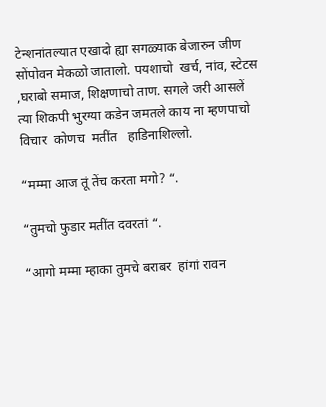टेन्शनांतल्यात एखादो ह्या सगळ्याक बेजारुन जीण सोंपोवन मेकळो जातालो. पयशाचो  खर्च, नांव, स्टेटस ,घराबो समाज, शिक्षणाचो ताण. सगले जरी आसलें त्या शिकपी भुरग्या कडेन जमतले काय ना म्हणपाचो विचार  कोणच  मतींत   हाडिनाशिल्लो.

“मम्मा आज तूं तेंच करता मगो? “.

“तुमचो फुडार मतींत दवरतां “.

“आगो मम्मा म्हाका तुमचे बराबर  हांगां रावन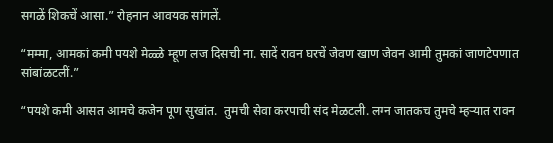सगळें शिकचें आसा.” रोहनान आवयक सांगलें.

“मम्मा, आमकां कमी पयशे मेळ्ळे म्हूण लज दिसची ना. सादें रावन घरचें जेवण खाण जेवन आमी तुमकां जाणटेपणात  सांबांळटलीं.”

“पयशे कमी आसत आमचे कजेन पूण सुखांत.  तुमची सेवा करपाची संद मेळटली. लग्न जातकच तुमचे म्हऱ्यात रावन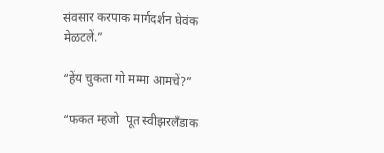संवसार करपाक मार्गदर्शन घेवंक मेळटलें.”

“हेंय चुकता गो मम्मा आमचें?”

“फकत म्हजो  पूत स्वीझरलँडाक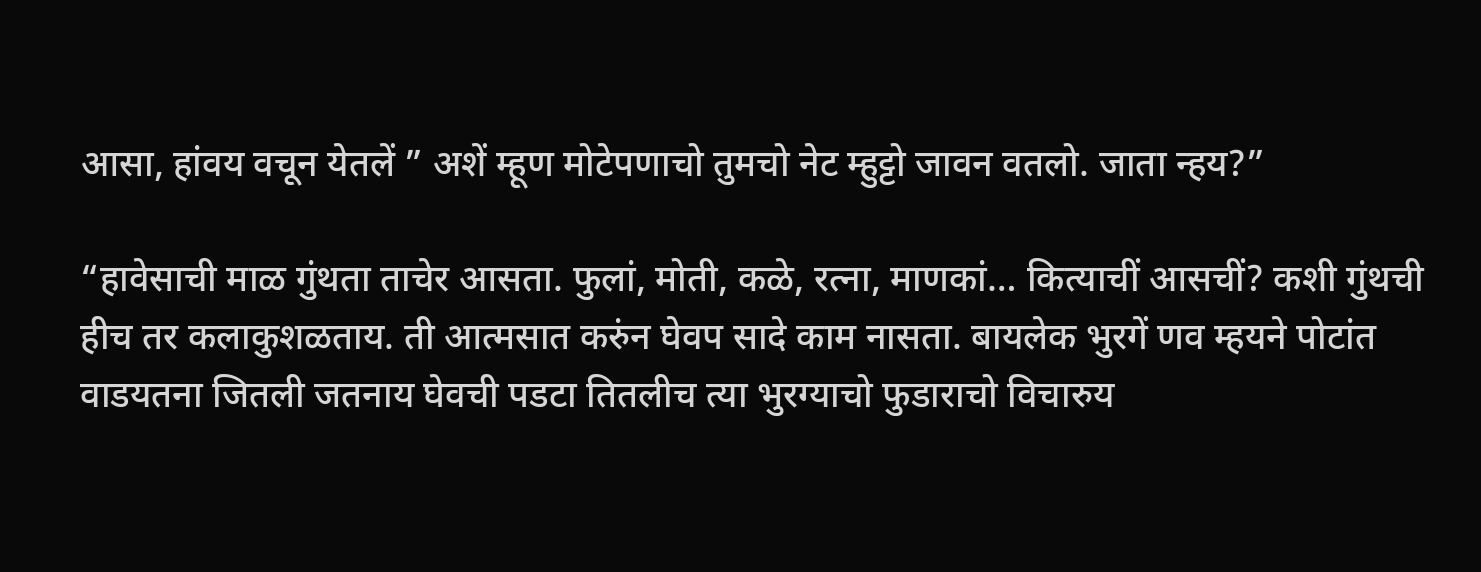आसा, हांवय वचून येतलें ” अशें म्हूण मोटेपणाचो तुमचो नेट म्हुट्टो जावन वतलो. जाता न्हय?”

“हावेसाची माळ गुंथता ताचेर आसता. फुलां, मोती, कळे, रत्ना, माणकां… कित्याचीं आसचीं? कशी गुंथची हीच तर कलाकुशळताय. ती आत्मसात करुंन घेवप सादे काम नासता. बायलेक भुरगें णव म्हयने पोटांत वाडयतना जितली जतनाय घेवची पडटा तितलीच त्या भुरग्याचो फुडाराचो विचारुय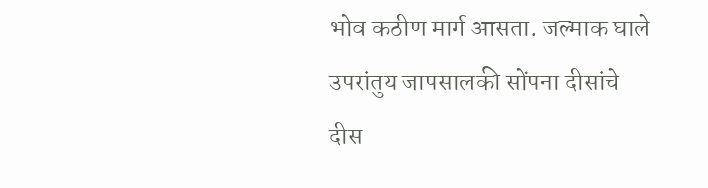भोव कठीण मार्ग आसता. जल्माक घाले उपरांतुय जापसालकी सोंपना दीसांचे दीस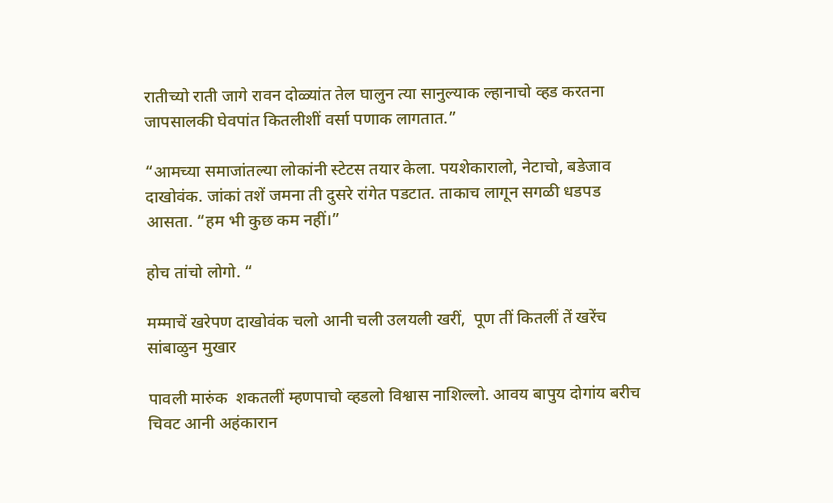रातीच्यो राती जागे रावन दोळ्यांत तेल घालुन त्या सानुल्याक ल्हानाचो व्हड करतना जापसालकी घेवपांत कितलीशीं वर्सा पणाक लागतात.”

“आमच्या समाजांतल्या लोकांनी स्टेटस तयार केला. पयशेकारालो, नेटाचो, बडेजाव दाखोवंक. जांकां तशें जमना ती दुसरे रांगेत पडटात. ताकाच लागून सगळी धडपड आसता. “हम भी कुछ कम नहीं।”

होच तांचो लोगो. “

मम्माचें खरेपण दाखोवंक चलो आनी चली उलयली खरीं,  पूण तीं कितलीं तें खरेंच सांबाळुन मुखार

पावली मारुंक  शकतलीं म्हणपाचो व्हडलो विश्वास नाशिल्लो. आवय बापुय दोगांय बरीच चिवट आनी अहंकारान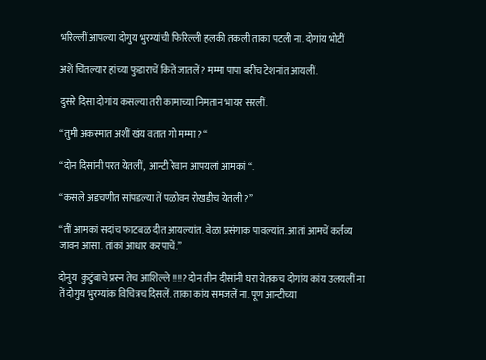भरिल्लीं आपल्या दोगुय भुरग्यांची फिरिल्ली हलकी तकली ताका पटली ना. दोगांय भोटीं

अशें चिंतल्यार हांच्या फुडाराचें कितें जातलें? मम्मा पापा बरींच टेशनांत आयलीं.

दुसरे दिसा दोगांय कसल्या तरी कामाच्या निमतान भायर सरलीं.

“तुमी अकस्मात अशीं खंय वतात गो मम्मा? “

“दोन दिसांनी परत येतलीं,  आन्टी रेवान आपयलां आमकां “.

“कसले अडचणीत सांपडल्या तें पळोवन रोखडीच येतली?”

“तीं आमकां सदांच फाटबळ दीत आयल्यांत. वेळा प्रसंगाक पावल्यांत. आतां आमचें कर्तव्य जावन आसा. तांकां आधार करपाचें.”

दोनुय  कुटुंबाचे प्रस्न तेच आशिल्ले !!!!? दोन तीन दीसांनी घरा येतकच दोगांय कांय उलयलीं ना तें दोगुय भुरग्यांक विचित्रच दिसलें. ताका कांय समजलें ना. पूण आन्टीच्या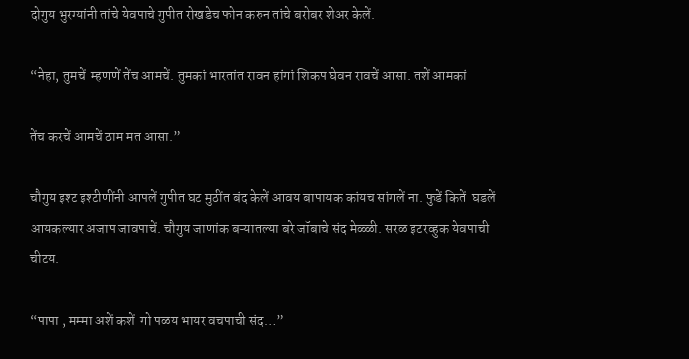दोगुय भुरग्यांनी तांचे येवपाचे गुपीत रोखडेच फोन करुन तांचे बरोबर शेअर केलें.

“नेहा, तुमचें  म्हणणें तेंच आमचें. तुमकां भारतांत रावन हांगां शिकप घेवन रावचें आसा. तशें आमकां

तेंच करचें आमचें ठाम मत आसा.”

चौगुय इश्ट इश्टीणींनी आपलें गुपीत घट मुठींत बंद केलें आवय बापायक कांयच सांगलें ना. फुडें कितें  घडलें  आयकल्यार अजाप जावपाचें. चौगुय जाणांक बऱ्यातल्या बरे जॉबाचे संद मेळ्ळी. सरळ इटरव्हुक येवपाची चीटय.

“पापा , मम्मा अशें कशें  गो पळय भायर वचपाची संद…”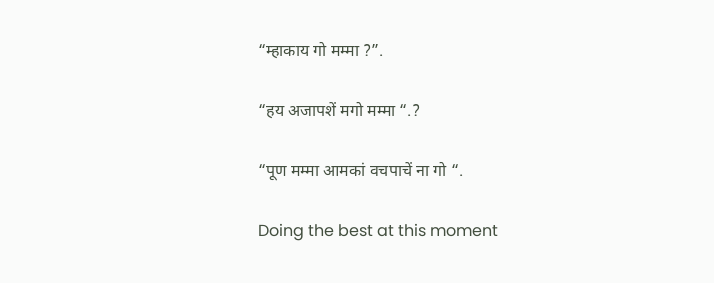“म्हाकाय गो मम्मा ?”.

“हय अजापशें मगो मम्मा “.?

“पूण मम्मा आमकां वचपाचें ना गो “.

Doing the best at this moment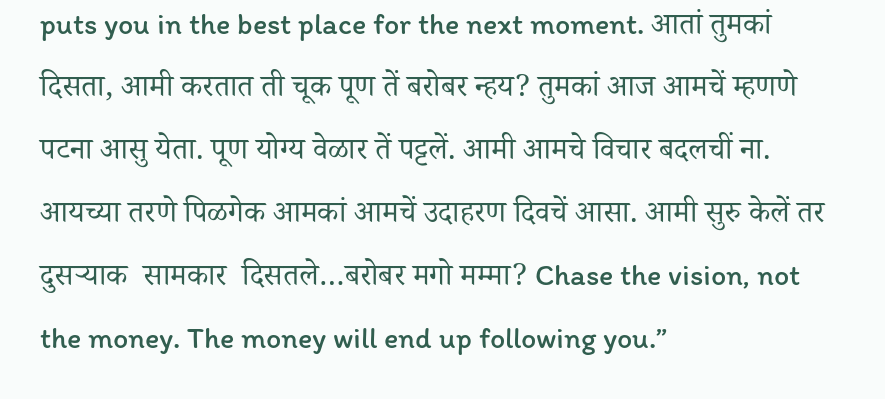puts you in the best place for the next moment. आतां तुमकां दिसता, आमी करतात ती चूक पूण तें बरोबर न्हय? तुमकां आज आमचें म्हणणे पटना आसु येता. पूण योग्य वेळार तें पट्टलें. आमी आमचे विचार बदलचीं ना. आयच्या तरणे पिळगेक आमकां आमचें उदाहरण दिवचें आसा. आमी सुरु केलें तर दुसऱ्याक  सामकार  दिसतले…बरोबर मगो मम्मा? Chase the vision, not the money. The money will end up following you.”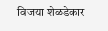विजया शेळडेकार